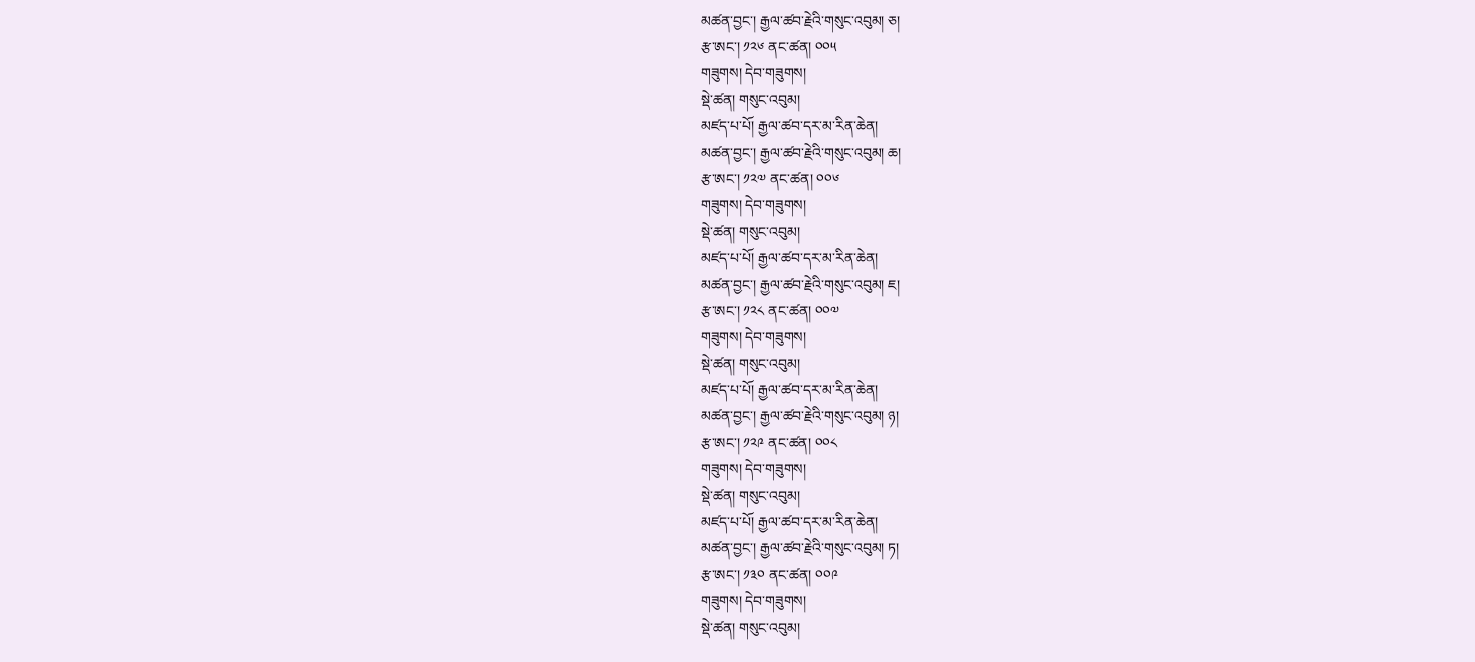མཚན་བྱང་། རྒྱལ་ཚབ་རྗེའི་གསུང་འབུམ། ཅ།
རྩ་ཨང་། ༡༢༦ ནང་ཚན། ༠༠༥
གཟུགས། དེབ་གཟུགས།
སྡེ་ཚན། གསུང་འབུམ།
མཛད་པ་པོ། རྒྱལ་ཚབ་དར་མ་རིན་ཆེན།
མཚན་བྱང་། རྒྱལ་ཚབ་རྗེའི་གསུང་འབུམ། ཆ།
རྩ་ཨང་། ༡༢༧ ནང་ཚན། ༠༠༦
གཟུགས། དེབ་གཟུགས།
སྡེ་ཚན། གསུང་འབུམ།
མཛད་པ་པོ། རྒྱལ་ཚབ་དར་མ་རིན་ཆེན།
མཚན་བྱང་། རྒྱལ་ཚབ་རྗེའི་གསུང་འབུམ། ཇ།
རྩ་ཨང་། ༡༢༨ ནང་ཚན། ༠༠༧
གཟུགས། དེབ་གཟུགས།
སྡེ་ཚན། གསུང་འབུམ།
མཛད་པ་པོ། རྒྱལ་ཚབ་དར་མ་རིན་ཆེན།
མཚན་བྱང་། རྒྱལ་ཚབ་རྗེའི་གསུང་འབུམ། ཉ།
རྩ་ཨང་། ༡༢༩ ནང་ཚན། ༠༠༨
གཟུགས། དེབ་གཟུགས།
སྡེ་ཚན། གསུང་འབུམ།
མཛད་པ་པོ། རྒྱལ་ཚབ་དར་མ་རིན་ཆེན།
མཚན་བྱང་། རྒྱལ་ཚབ་རྗེའི་གསུང་འབུམ། ཏ།
རྩ་ཨང་། ༡༣༠ ནང་ཚན། ༠༠༩
གཟུགས། དེབ་གཟུགས།
སྡེ་ཚན། གསུང་འབུམ།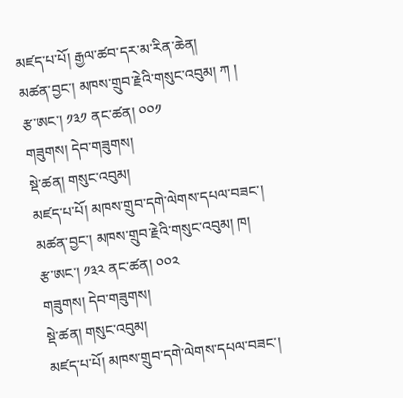མཛད་པ་པོ། རྒྱལ་ཚབ་དར་མ་རིན་ཆེན།
མཚན་བྱང་། མཁས་གྲུབ་རྗེའི་གསུང་འབུམ། ཀ །
རྩ་ཨང་། ༡༣༡ ནང་ཚན། ༠༠༡
གཟུགས། དེབ་གཟུགས།
སྡེ་ཚན། གསུང་འབུམ།
མཛད་པ་པོ། མཁས་གྲུབ་དགེ་ལེགས་དཔལ་བཟང་།
མཚན་བྱང་། མཁས་གྲུབ་རྗེའི་གསུང་འབུམ། ཁ།
རྩ་ཨང་། ༡༣༢ ནང་ཚན། ༠༠༢
གཟུགས། དེབ་གཟུགས།
སྡེ་ཚན། གསུང་འབུམ།
མཛད་པ་པོ། མཁས་གྲུབ་དགེ་ལེགས་དཔལ་བཟང་།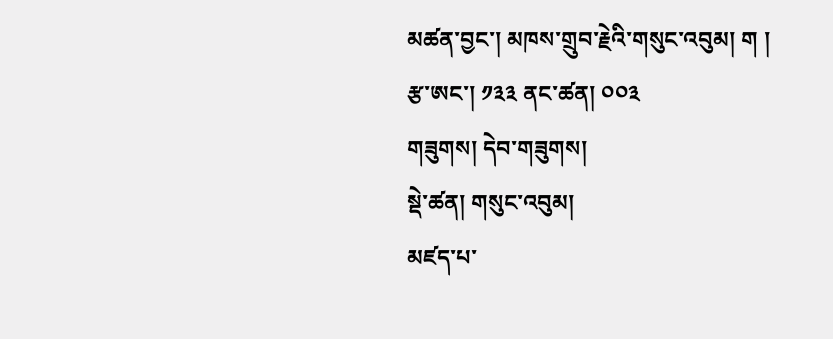མཚན་བྱང་། མཁས་གྲུབ་རྗེའི་གསུང་འབུམ། ག །
རྩ་ཨང་། ༡༣༣ ནང་ཚན། ༠༠༣
གཟུགས། དེབ་གཟུགས།
སྡེ་ཚན། གསུང་འབུམ།
མཛད་པ་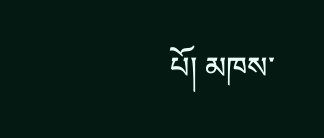པོ། མཁས་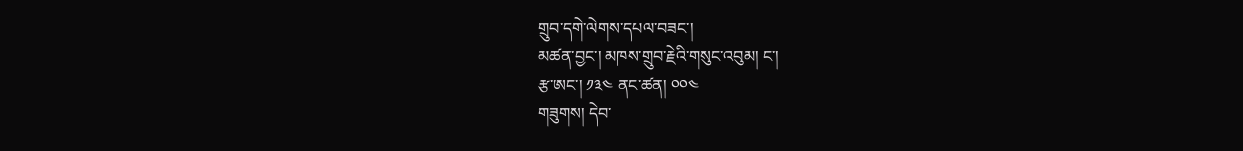གྲུབ་དགེ་ལེགས་དཔལ་བཟང་།
མཚན་བྱང་། མཁས་གྲུབ་རྗེའི་གསུང་འབུམ། ང་།
རྩ་ཨང་། ༡༣༤ ནང་ཚན། ༠༠༤
གཟུགས། དེབ་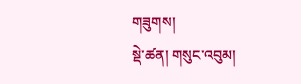གཟུགས།
སྡེ་ཚན། གསུང་འབུམ།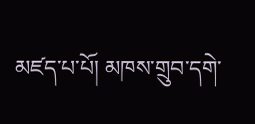མཛད་པ་པོ། མཁས་གྲུབ་དགེ་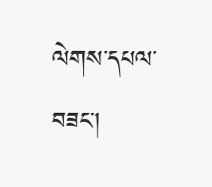ལེགས་དཔལ་བཟང་།